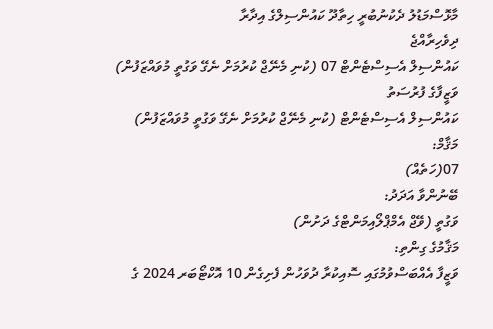މާޅޮސްމަޑުލު ދެކުނުބުރީ ހިތާދޫ ކައުންސިލްގެ އިދާރާ
ދިވެހިރާއްޖެ
ކައުންސިލް އެސިސްޓެންޓް 07 (ކުނި މެނޭޖް ކުރުމަށް ނެގޭ ވަގުތީ މުވައްޒަފުން)
ވަޒީފާގެ ފުރުސަތު
ކައުންސިލް އެސިސްޓެންޓް (ކުނި މެނޭޖް ކުރުމަށް ނެގޭ ވަގުތީ މުވައްޒަފުން)
މަޤާމް:
07(ހަތެއް)
ބޭނުންވާ އަދަދު:
ވަގުތީ (ވޭޖް އެމްޕްލޯއިމަންޓްގެ ދަށުން)
މަޤާމުގެ ގިންތި:
ވަޒީފާ އެއްބަސްވުމުގައި ސޮއިކުރާ ދުވަހުން ފެށިގެން 10 އޮކްޓޯބަރ 2024 ގެ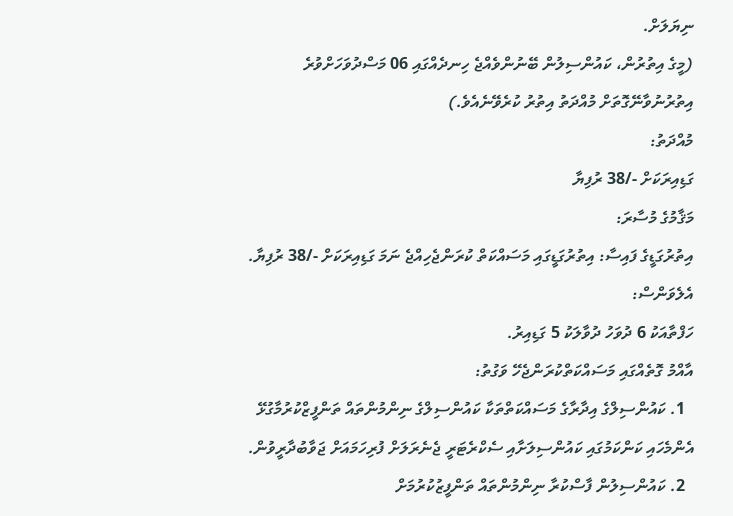ނިޔަލަށް.
(މީގެ އިތުރުން، ކައުންސިލުން ބޭނުންވެއްޖެ ހިނދެއްގައި 06 މަސްދުވަހަށްވުރެ އިތުރުނުވާނޭގޮތަށް މުއްދަތު އިތުރު ކުރެވޭނެއެވެ.)
މުއްދަތު:
ގަޑިއިރަކަށް -/38 ރުފިޔާ
މަޤާމުގެ މުސާރަ:
އިތުރުގަޑީގެ ފައިސާ: އިތުރުގަޑީގައި މަސައްކަތް ކުރަންޖެހިއްޖެ ނަމަ ގަޑިއިރަކަށް -/38 ރުފިޔާ.
އެލެވަންސް:
ހަފްތާއަކު 6 ދުވަހު ދުވާލަކު 5 ގަޑިއިރު.
އާއްމު ގޮތެއްގައި މަސައްކަތްކުރަންޖެހޭ ވަގުތު:
  1. ކައުންސިލްގެ އިދާރާގެ މަސައްކަތްތަކާ ކައުންސިލްގެ ނިންމުންތައް ތަންފީޒްކުރުމާގުޅޭ އެންމެހައި ކަންކަމުގައި ކައުންސިލަށާއި ސެކްރެޓަރީ ޖެނެރަލަށް ފުރިހަމައަށް ޖަވާބުދާރީވުން.
  2. ކައުންސިލުން ފާސްކުރާ ނިންމުންތައް ތަންފީޒުކުރުމަށް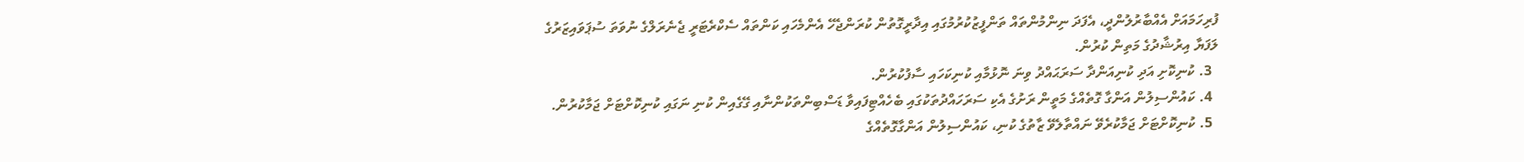ފުރިހަމައަށް އެއްބާރުލުންދީ، އެފަދަ ނިންމުންތައް ތަންފީޒުކުރުމުގައި އިދާރީގޮތުން ކުރަންޖެހޭ އެންމެހައި ކަންތައް ސެކްރެޓަރީ ޖެނެރަލްގެ ނުވަތަ ސުޕަވައިޒަރުގެ ލަފަޔާ އިރުޝާދުގެ މަތިން ކުރުން.
  3. ކުނިކޮށި އަދި ކުނިއަންދާ ސަރަޙައްދު ވިނަ ނޮޅުމާއި ކުނިކަހައި ސާފުކުރުން.
  4. ކައުންސިލުން އަންގާ ގޮތެއްގެ މަތީން ރަށުގެ އެކި ސަރަހައްދުތަކުގައި ބެހެއްޓިފައިވާ ޑަސްބިންތަކުންނާއި ގޭގެއިން ކުނި ނަގައި ކުނިކޮށްޓަށް ޖަމާކުރުން.
  5. ކުނިކޮށްޓަށް ޖަމާކުރެވޭ ނައްތާލެވޭ ޒާތުގެ ކުނި، ކައުންސިލުން އަންގާގޮތެއްގެ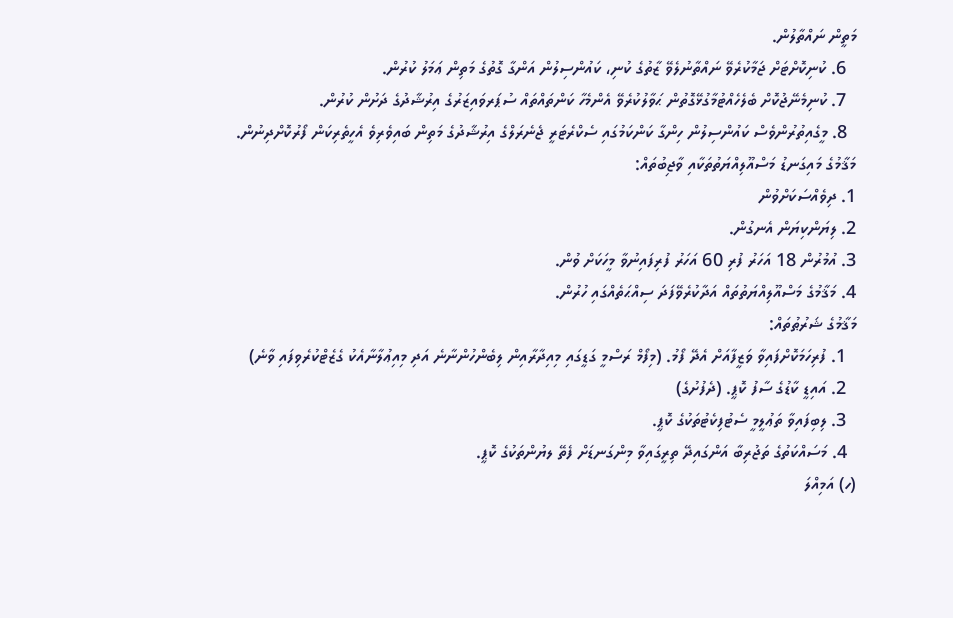މަތީން ނައްތާލުން.
  6. ކުނިކޮށްޓަށް ޖަމާކުރެވޭ ނައްތާނުލެވޭ ޒާތުގެ ކުނި، ކައުންސިލުން އަންގާ ގޮތުގެ މަތިން ޢަމަލު ކުރުން.
  7. ކުނިމެނޭޖުކޮށް ބެލެހެއްޓުމާގުޅޭގޮތުން ޙަވާލުކުރެވޭ އެންމެހާ ކަންތައްތައް ސުޕަރވައިޒަރުގެ އިރުޝާދުގެ ދަށުން ކުރުން.
  8. މީގެއިތުރުންވެސް ކައުންސިލުން ހިންގާ ކަންކަމުގައި ސެކްރެޓަރީ ޖެނެރަލްގެ އިރުޝާދުގެ މަތިން ބައިވެރިވެ އެހީތެރިކަން ފޯރުކޮށްދިނުން.
މަޤާމުގެ މައިގަނޑު މަސްއޫލިއްޔަތުތަކާއި ވާޖިބުތައް:
1. ދިވެއްސަކަށްވުން
2. ލިޔަންކިޔަން އެނގުން.
3. އުމުރުން 18 އަހަރު ފުރި 60 އަހަރު ފުރިފައިނުވާ މީހަކަށް ވުން.
4. މަޤާމުގެ މަސްއޫލިއްޔަތުތައް އަދާކުރެވޭފަދަ ސިއްޙަތެއްގައި ހުރުން.
މަޤާމުގެ ޝަރުޠުތައް:
  1. ފުރިހަމަކޮށްފައިވާ ވަޒީފާއަށް އެދޭ ފޯމު. (މިފޯމް ރަސްމީ ގަޑީގައި މިއިދާރާއިން ލިބެންހުންނާނެ އަދި މިއިޢުލާނާއެކު ގެޒެޓްކުރެވިފައި ވާނެ)
  2. އައިޑީ ކާޑުގެ ސާފު ކޮޕީ. (ދެފުށުގެ)
  3. ލިބިފައިވާ ތަޢުލީމީ ސެޓުފިކެޓުތަކުގެ ކޮޕީ.
  4. މަސައްކަތުގެ ތަޖުރިބާ އަންގައިދޭ ތިރީގައިވާ މިންގަނޑަށް ފެތޭ ލޔުންތަކުގެ ކޮޕީ.
(ހ) އަމިއްލަ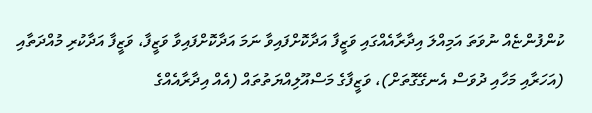ކުންފުންޏެއް ނުވަތަ އަމިއްލަ އިދާރާއެއްގައި ވަޒީފާ އަދާކޮށްފައިވާ ނަމަ އަދާކޮށްފައިވާ ވަޒީފާ، ވަޒީފާ އަދާކުރި މުއްދަތާއި (އަހަރާއި މަހާއި ދުވަސް އެނގޭގޮތަށް)، ވަޒީފާގެ މަސްއޫލިއްޔަތުތައް (އެއް އިދާރާއެއްގެ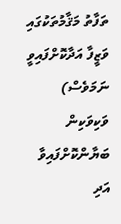ތަފާތު މަޤާމުތަކުގައި ވަޒީފާ އަދާކޮށްފައިވީ ނަމަވެސް) ވަކިވަކިން ބަޔާންކޮށްފައިވާ އަދި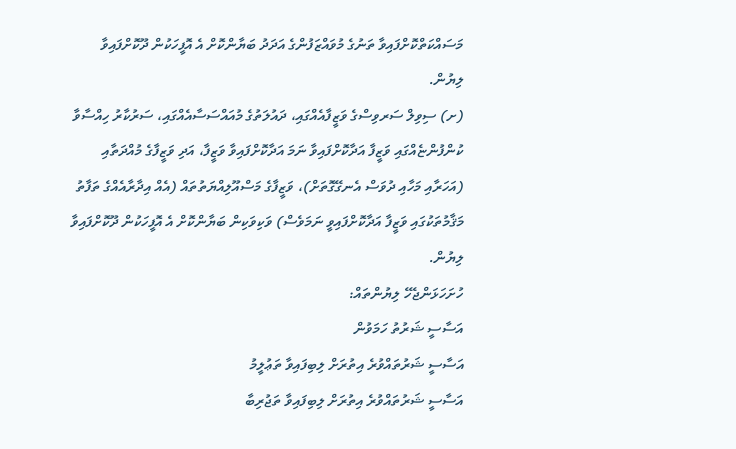މަސައްކަތްކޮށްފައިވާ ތަނުގެ މުވައްޒަފުންގެ އަދަދު ބަޔާންކޮށް އެ އޮފީހަކުން ދޫކޮށްފައިވާ ލިޔުން.
(ށ) ސިވިލް ސަރވިސްގެ ވަޒީފާއެއްގައި، ދައުލަތުގެ މުއައްސަސާއެއްގައި، ސަރުކާރު ހިއްސާވާ ކުންފުންޏެއްގައި ވަޒީފާ އަދާކޮށްފައިވާ ނަމަ އަދާކޮށްފައިވާ ވަޒީފާ، އަދި ވަޒީފާގެ މުއްދަތާއި (އަހަރާއި މަހާއި ދުވަސް އެނގޭގޮތަށް)، ވަޒީފާގެ މަސްއޫލިއްޔަތުތައް (އެއް އިދާރާއެއްގެ ތަފާތު މަޤާމުތަކުގައި ވަޒީފާ އަދާކޮށްފައިވީ ނަމަވެސް) ވަކިވަކިން ބަޔާންކޮށް އެ އޮފީހަކުން ދޫކޮށްފައިވާ ލިޔުން.
ހުށަހަޅަންޖެހޭ ލިޔުންތައް:
އަސާސީ ޝަރުތު ހަމަވުން
އަސާސީ ޝަރުތައްވުރެ އިތުރަށް ލިބިފައިވާ ތަޢުލީމު
އަސާސީ ޝަރުތައްވުރެ އިތުރަށް ލިބިފައިވާ ތަޖުރިބާ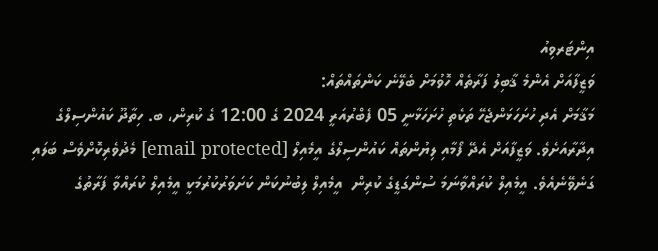އިންޓަރވިއު
ވަޒީފާއަށް އެންމެ ޤާބިލު ފަރާތެއް ހޮވުމަށް ބެލޭނެ ކަންތައްތައް:
މަޤާމަށް އެދި ހުށަހަޅަންޖެހޭ ތަކެތި ހުށަހަޅާނީ 05 ފެބްރުއަރީ 2024 ގެ 12:00 ގެ ކުރިން، ބ. ހިތާދޫ ކައުންސިލްގެ އިދާރާއަށެވެ. ވަޒީފާއަށް އެދޭ ފޯމާއި ލިޔުންތައް ކައުންސިލްގެ އީމެއިލް [email protected] މެދުވެރިކޮށްވެސް ބަލައި ގަނެވޭނެއެވެ. އީމެއިލް ކުރައްވާނަމަ ސުންގަޑީގެ ކުރިން  އީމެއިލް ލިބުނުކަން ކަށަވަރުކުރުމަކީ އީމެއިލް ކުރައްވާ ފަރާތުގެ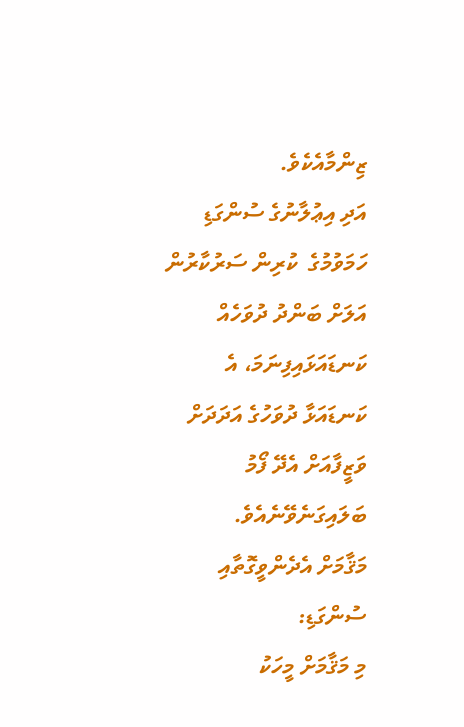ޒިންމާއެކެވެ.
އަދި އިޢުލާނުގެ ސުންގަޑި ހަމަވުމުގެ  ކުރިން ސަރުކާރުން އަލަށް ބަންދު ދުވަހެއް ކަނޑައަޅައިފިނަމަ، އެ ކަނޑައަޅާ ދުވަހުގެ އަދަދަށް ވަޒީފާއަށް އެދޭ ފޯމު ބަލައިގަނެވޭނެއެވެ.
މަޤާމަށް އެދެންވީގޮތާއި ސުންގަޑި:
މި މަޤާމަށް މީހަކު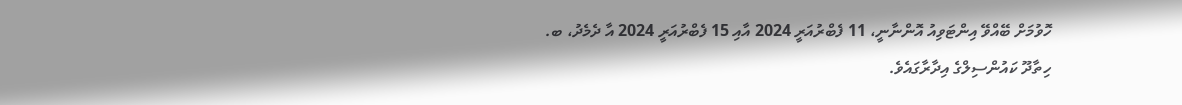ހޮވުމަށް ބޭއްވޭ އިންޓަވިއު އޮންނާނީ، 11 ފެބްރުއަރީ 2024 އާއި 15 ފެބްރުއަރީ 2024 އާ ދެމެދު، ބ. ހިތާދޫ ކައުންސިލްގެ އިދާރާގައެވެ.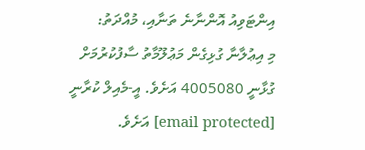އިންޓަވިއު އޮންނާނެ ތަނާއި، މުއްދަތު:
މި އިޢުލާނާ ގުޅިގެން މަޢުލޫމާތު ސާފުކުރުމަށް ގުޅާނީ 4005080 އަށެވެ. އީ-މެއިލް ކުރާނީ [email protected] އަށެވެ.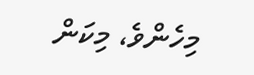މިހެންވެ، މިކަން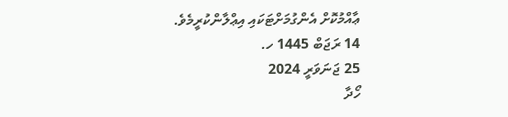ޢާއްމުކޮށް އެންގުމަށްޓަކައި އިޢްލާންކުރީމެވެ.
14 ރަޖަބް 1445 ހ.
25 ޖަނަވަރީ 2024
ހޯދާ